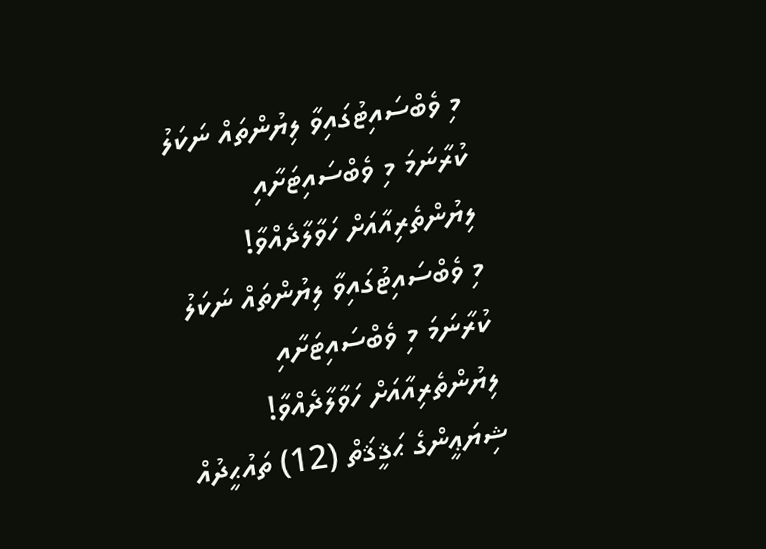މި ވެބްސައިޓުގައިވާ ލިޔުންތައް ނަކަލު ކުރާނަމަ މި ވެބްސައިޓަށާއި ލިޔުންތެރިއާއަށް ހަވާލާދެއްވާ!
މި ވެބްސައިޓުގައިވާ ލިޔުންތައް ނަކަލު ކުރާނަމަ މި ވެބްސައިޓަށާއި ލިޔުންތެރިއާއަށް ހަވާލާދެއްވާ!
ޝިޔަޢީންގެ ޙަޤީޤަތް (12) ތައުޙީދުއް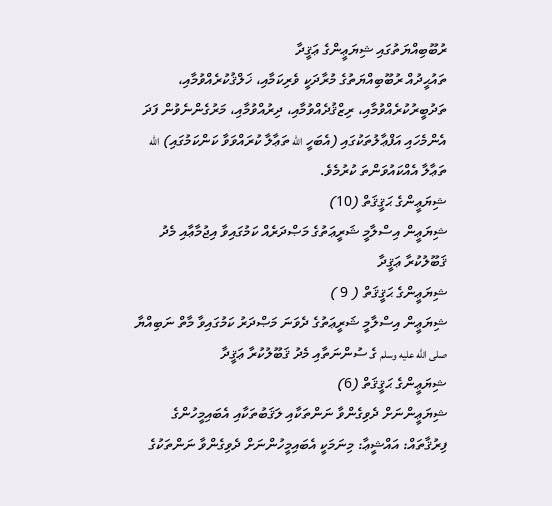ރުބޫބިއްޔަތުގައި ޝިޔަޢީންގެ ޢަޤީދާ
ތައުޙީދުއް ރުބޫބިއްޔަތުގެ މުރާދަކީ ވެރިކަމާއި، ޚަލްޤުކުރެއްވުމާއި، ތަދުބީރުކުރެއްވުމާއި، ރިޒްޤުދެއްވުމާއި، ދިރުއްވުމާއި، މަރުގެންނެވުން ފަދަ އެންމެހައި އަފްޢާލުތަކުގައި (އެބަހީ الله ތަޢާލާ ކުރައްވަވާ ކަންކަމުގައި) الله ތަޢާލާ އެއްކައުވަންތަ ކުރުމެވެ.
ޝިޔަޢީންގެ ޙަޤީޤަތް (10)
ޝިޔަޢީން އިސްލާމީ ޝަރީޢަތުގެ މަޞްދަރެއް ކަމުގައިވާ އިޖުމާޢާއި މެދު ޤަބޫލުކުރާ ޢަޤީދާ
ޝިޔަޢީންގެ ޙަޤީޤަތް ( 9 )
ޝިޔަޢީން އިސްލާމީ ޝަރީޢަތުގެ ދެވަނަ މަޞްދަރު ކަމުގައިވާ މާތް ނަބިއްޔާ صلى الله عليه وسلم ގެ ސުންނަތާއި މެދު ޤަބޫލުކުރާ ޢަޤީދާ
ޝިޔަޢީންގެ ޙަޤީޤަތް (6)
ޝިޔަޢީންނަށް ދެވިގެންވާ ނަންތަކާއި ލަޤަބުތަކާއި އެބައިމީހުންގެ ފިރުޤާތައް: އައްޝީޢާ: މިނަމަކީ އެބައިމީހުންނަށް ދެވިގެންވާ ނަންތަކުގެ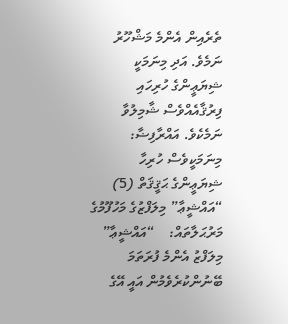ތެރެއިން އެންމެ މަޝްހޫރު ނަމެވެ. އަދި މިނަމަކީ ޝިޔަޢީންގެ ހުރިހައި ފިރުޤާއެއްވެސް ޝާމިލުވާ ނަމެކެވެ. އައްރާފިޟާ: މިނަމަކީވެސް ހުރިހާ
ޝިޔަޢީންގެ ޙަޤީޤަތް (5)
“އައްޝީޢާ” މިލަފްޒުގެ މަހުފޫމުގެ މަރުޙަލާތައް:    “އައްޝީޢާ” މިލަފްޒު އެންމެ ފުރަތަމަ ބޭނުންކުރެވެމުން އައީ އޭގެ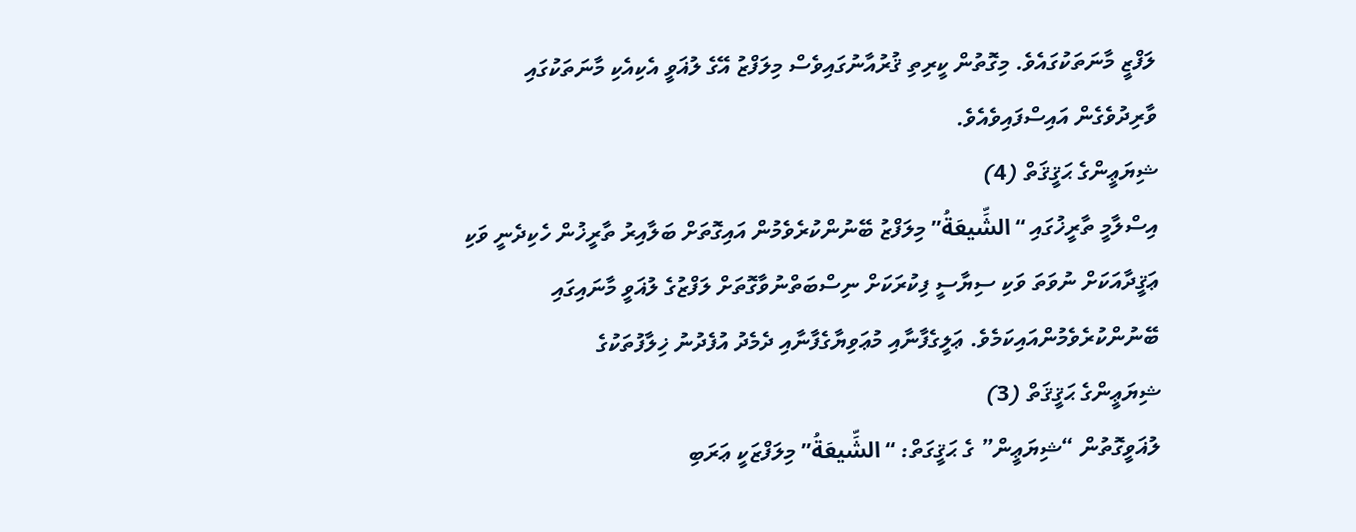ލަފްޒީ މާނަތަކުގައެވެ. މިގޮތުން ކީރިތި ޤުރުއާނުގައިވެސް މިލަފްޒު އޭގެ ލުޣަވީ އެކިއެކި މާނަތަކުގައި ވާރިދުވެގެން އައިސްފައިވެއެވެ.
ޝިޔަޢީންގެ ޙަޤީޤަތް (4)
އިސްލާމީ ތާރީޚުގައި “الشِّيعَةُ” މިލަފްޒު ބޭނުންކުރެވެމުން އައިގޮތަށް ބަލާއިރު ތާރީޚުން ހެކިދެނީ ވަކި ޢަޤީދާއަކަށް ނުވަތަ ވަކި ސިޔާސީ ފިކުރަކަށް ނިސްބަތްނުވާގޮތަށް ލަފްޒުގެ ލުޣަވީ މާނައިގައި ބޭނުންކުރެވެމުންއައިކަމެވެ. ޢަލީގެފާނާއި މުޢަވިޔާގެފާނާއި ދެމެދު އުފެދުނު ޚިލާފުތަކުގެ
ޝިޔަޢީންގެ ޙަޤީޤަތް (3)
ލުޣަވީގޮތުން “ޝިޔަޢީން” ގެ ޙަޤީގަތް: “الشِّيعَةُ” މިލަފްޒަކީ ޢަރަބި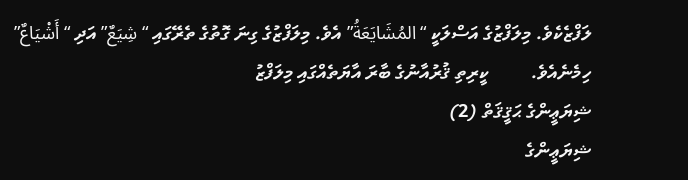ލަފްޒެކެވެ. މިލަފްޒުގެ އަސްލަކީ “المُشَايَعَةُ” އެވެ. މިލަފްޒުގެ ގިނަ ގޮތުގެ ތެރޭގައި “شِيَعٌ” އަދި “أَشْيَاعٌ” ހިމެނެއެވެ.         ކީރިތި ޤުރުއާނުގެ ބާރަ އާޔަތެއްގައި މިލަފްޒު
ޝިޔަޢީންގެ ޙަޤީޤަތް (2)
ޝިޔަޢީންގެ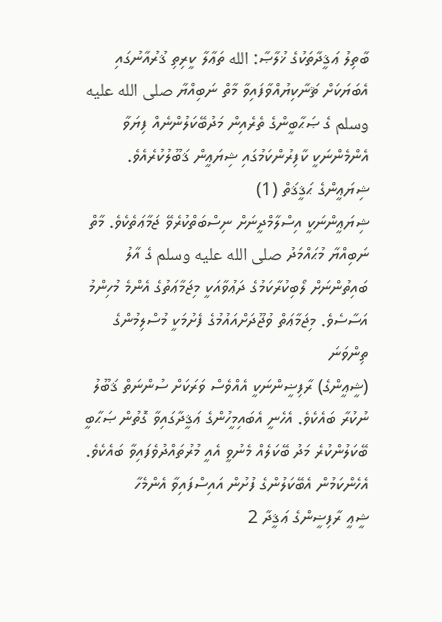ބާތިލު ޢަޤީދާތަކުގެ ޚުލާޞާ: الله ތަޢާލާ ކީރިތި ޤުރުއާނުގައި އެބަޔަކަށް ޘަނާކިޔުއްވާފައިވާ މާތް ނަބިއްޔާ صلى الله عليه وسلم ގެ ޞަޙާބީންގެ ތެރެއިން މަދުބޭކަލުންނެއް ފިޔަވާ އެންމެންނަކީ ކާފިރުންކަމުގައި ޝިޔަޢީން ޤަބޫލުކުރެއެވެ.
ޝިޔަޢީންގެ ޙަޤީޤަތް (1)
ޝިޔަޢީންނަކީ އިސްލާމްދީނަށް ނިސްބަތްކުރެވޭ ޖަމާޢަތެކެވެ. މާތް ނަބިއްޔާ މުޙައްމަދު صلى الله عليه وسلم ގެ އާލު ބައިތުންނަށް ލޯބިކުރާކަމުގެ ދަޢުވާއަކީ މިޖަމާޢަތުގެ އެންމެ މުހިންމު އަސާސެވެ. މިޖަމާޢަތް ވުޖޫދަށްއައުމުގެ ފެށުމަކީ މުސްލިމުންގެ ތިންވަނަ
(ޝީޢީންގެ) ރާފިޟީންނަކީ އެއްވެސް ވަރަކަށް ސުންނަތް ޤަބޫލު ނުކުރާ ބައެކެވެ. އެހެނީ އެބައިމީހުންގެ ޢަޤީދާގައިވާ ގޮތުން ޞަޙާބީ ބޭކަލުންކުރެ މަދު ބޭކަލެއް މެނުވީ އެއީ މުރުތައްދުވެފައިވާ ބައެކެވެ. އެހެންކަމުން އެބޭކަލުންގެ ފުށުން އައިސްފައިވާ އެންމެހާ
ޝީޢީ ރާފިޟީންގެ ޢަޤީދާ 2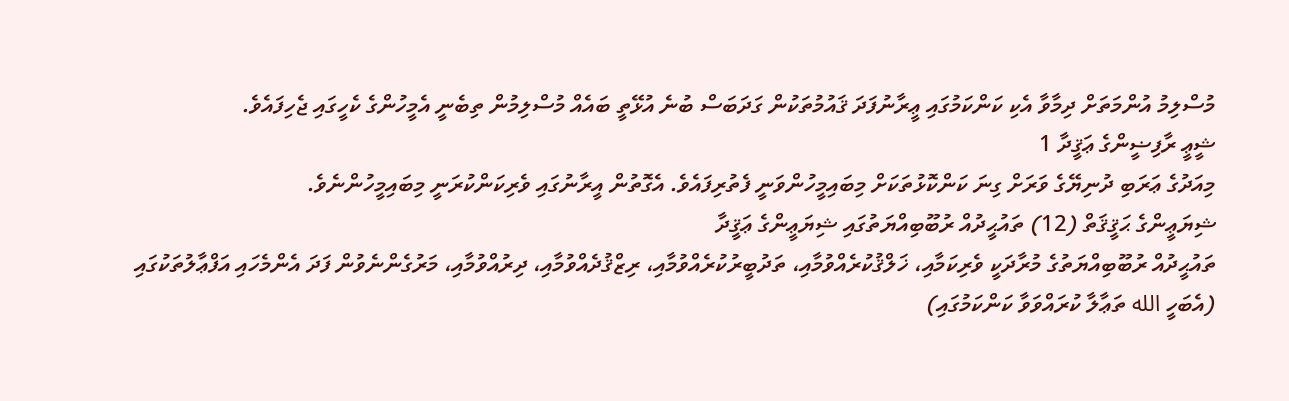މުސްލިމު އުންމަތަށް ދިމާވާ އެކި ކަންކަމުގައި ޢީރާނުފަދަ ޤައުމުތަކުން ގަދަބަސް ބުނެ އުޅޭތީ ބައެއް މުސްލިމުން ތިބެނީ އެމީހުންގެ ކެހީގައި ޖެހިފައެވެ.
ޝީޢީ ރާފިޟީންގެ ޢަޤީދާ 1
މިއަދުގެ ޢަރަބި ދުނިޔޭގެ ވަރަށް ގިނަ ކަންކޮޅުތަކަށް މިބައިމީހުންވަނީ ފެތުރިފައެވެ. އެގޮތުން އީރާނުގައި ވެރިކަންކުރަނީ މިބައިމީހުންނެވެ.
ޝިޔަޢީންގެ ޙަޤީޤަތް (12) ތައުޙީދުއް ރުބޫބިއްޔަތުގައި ޝިޔަޢީންގެ ޢަޤީދާ
ތައުޙީދުއް ރުބޫބިއްޔަތުގެ މުރާދަކީ ވެރިކަމާއި، ޚަލްޤުކުރެއްވުމާއި، ތަދުބީރުކުރެއްވުމާއި، ރިޒްޤުދެއްވުމާއި، ދިރުއްވުމާއި، މަރުގެންނެވުން ފަދަ އެންމެހައި އަފްޢާލުތަކުގައި (އެބަހީ الله ތަޢާލާ ކުރައްވަވާ ކަންކަމުގައި)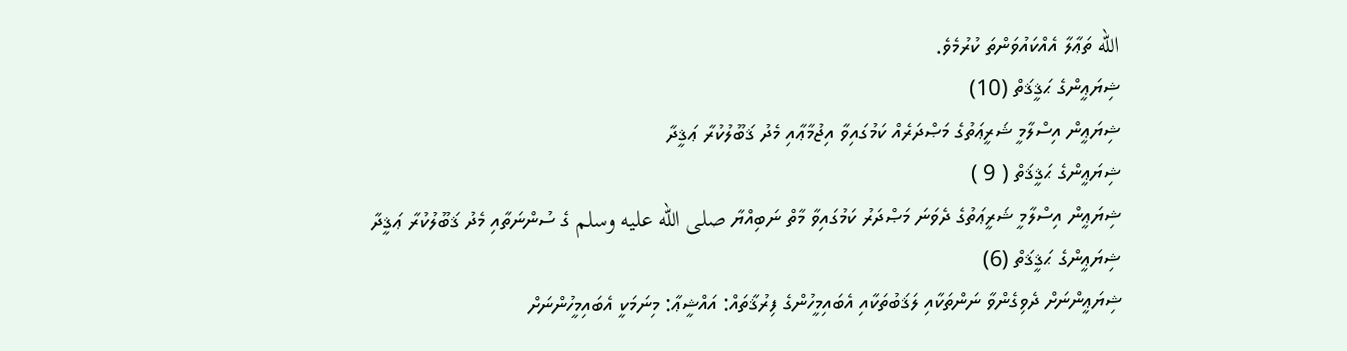الله ތަޢާލާ އެއްކައުވަންތަ ކުރުމެވެ.
ޝިޔަޢީންގެ ޙަޤީޤަތް (10)
ޝިޔަޢީން އިސްލާމީ ޝަރީޢަތުގެ މަޞްދަރެއް ކަމުގައިވާ އިޖުމާޢާއި މެދު ޤަބޫލުކުރާ ޢަޤީދާ
ޝިޔަޢީންގެ ޙަޤީޤަތް ( 9 )
ޝިޔަޢީން އިސްލާމީ ޝަރީޢަތުގެ ދެވަނަ މަޞްދަރު ކަމުގައިވާ މާތް ނަބިއްޔާ صلى الله عليه وسلم ގެ ސުންނަތާއި މެދު ޤަބޫލުކުރާ ޢަޤީދާ
ޝިޔަޢީންގެ ޙަޤީޤަތް (6)
ޝިޔަޢީންނަށް ދެވިގެންވާ ނަންތަކާއި ލަޤަބުތަކާއި އެބައިމީހުންގެ ފިރުޤާތައް: އައްޝީޢާ: މިނަމަކީ އެބައިމީހުންނަށް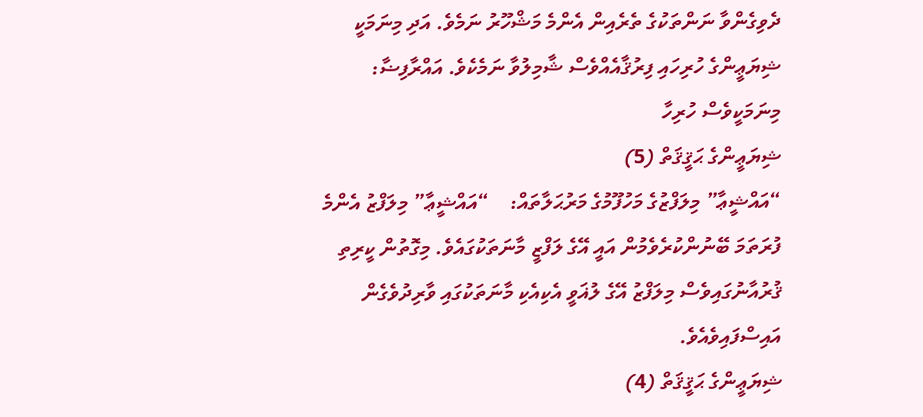ދެވިގެންވާ ނަންތަކުގެ ތެރެއިން އެންމެ މަޝްހޫރު ނަމެވެ. އަދި މިނަމަކީ ޝިޔަޢީންގެ ހުރިހައި ފިރުޤާއެއްވެސް ޝާމިލުވާ ނަމެކެވެ. އައްރާފިޟާ: މިނަމަކީވެސް ހުރިހާ
ޝިޔަޢީންގެ ޙަޤީޤަތް (5)
“އައްޝީޢާ” މިލަފްޒުގެ މަހުފޫމުގެ މަރުޙަލާތައް:    “އައްޝީޢާ” މިލަފްޒު އެންމެ ފުރަތަމަ ބޭނުންކުރެވެމުން އައީ އޭގެ ލަފްޒީ މާނަތަކުގައެވެ. މިގޮތުން ކީރިތި ޤުރުއާނުގައިވެސް މިލަފްޒު އޭގެ ލުޣަވީ އެކިއެކި މާނަތަކުގައި ވާރިދުވެގެން އައިސްފައިވެއެވެ.
ޝިޔަޢީންގެ ޙަޤީޤަތް (4)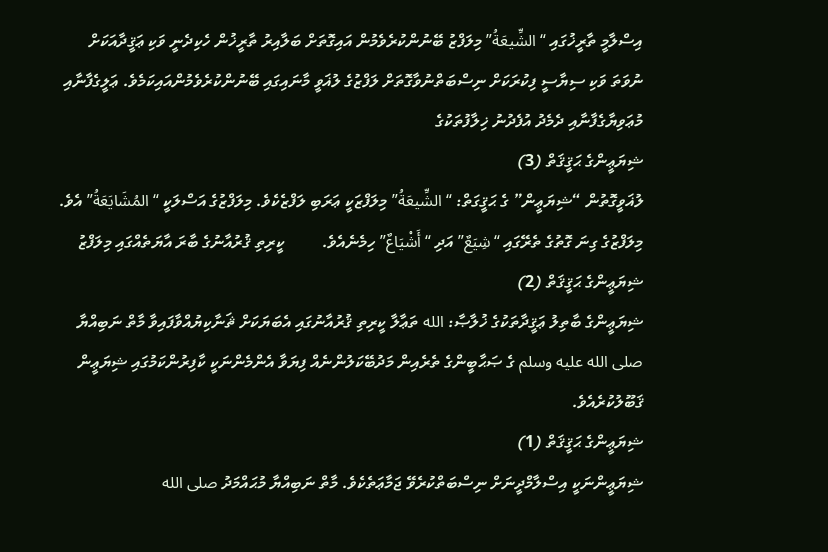އިސްލާމީ ތާރީޚުގައި “الشِّيعَةُ” މިލަފްޒު ބޭނުންކުރެވެމުން އައިގޮތަށް ބަލާއިރު ތާރީޚުން ހެކިދެނީ ވަކި ޢަޤީދާއަކަށް ނުވަތަ ވަކި ސިޔާސީ ފިކުރަކަށް ނިސްބަތްނުވާގޮތަށް ލަފްޒުގެ ލުޣަވީ މާނައިގައި ބޭނުންކުރެވެމުންއައިކަމެވެ. ޢަލީގެފާނާއި މުޢަވިޔާގެފާނާއި ދެމެދު އުފެދުނު ޚިލާފުތަކުގެ
ޝިޔަޢީންގެ ޙަޤީޤަތް (3)
ލުޣަވީގޮތުން “ޝިޔަޢީން” ގެ ޙަޤީގަތް: “الشِّيعَةُ” މިލަފްޒަކީ ޢަރަބި ލަފްޒެކެވެ. މިލަފްޒުގެ އަސްލަކީ “المُشَايَعَةُ” އެވެ. މިލަފްޒުގެ ގިނަ ގޮތުގެ ތެރޭގައި “شِيَعٌ” އަދި “أَشْيَاعٌ” ހިމެނެއެވެ.         ކީރިތި ޤުރުއާނުގެ ބާރަ އާޔަތެއްގައި މިލަފްޒު
ޝިޔަޢީންގެ ޙަޤީޤަތް (2)
ޝިޔަޢީންގެ ބާތިލު ޢަޤީދާތަކުގެ ޚުލާޞާ: الله ތަޢާލާ ކީރިތި ޤުރުއާނުގައި އެބަޔަކަށް ޘަނާކިޔުއްވާފައިވާ މާތް ނަބިއްޔާ صلى الله عليه وسلم ގެ ޞަޙާބީންގެ ތެރެއިން މަދުބޭކަލުންނެއް ފިޔަވާ އެންމެންނަކީ ކާފިރުންކަމުގައި ޝިޔަޢީން ޤަބޫލުކުރެއެވެ.
ޝިޔަޢީންގެ ޙަޤީޤަތް (1)
ޝިޔަޢީންނަކީ އިސްލާމްދީނަށް ނިސްބަތްކުރެވޭ ޖަމާޢަތެކެވެ. މާތް ނަބިއްޔާ މުޙައްމަދު صلى الله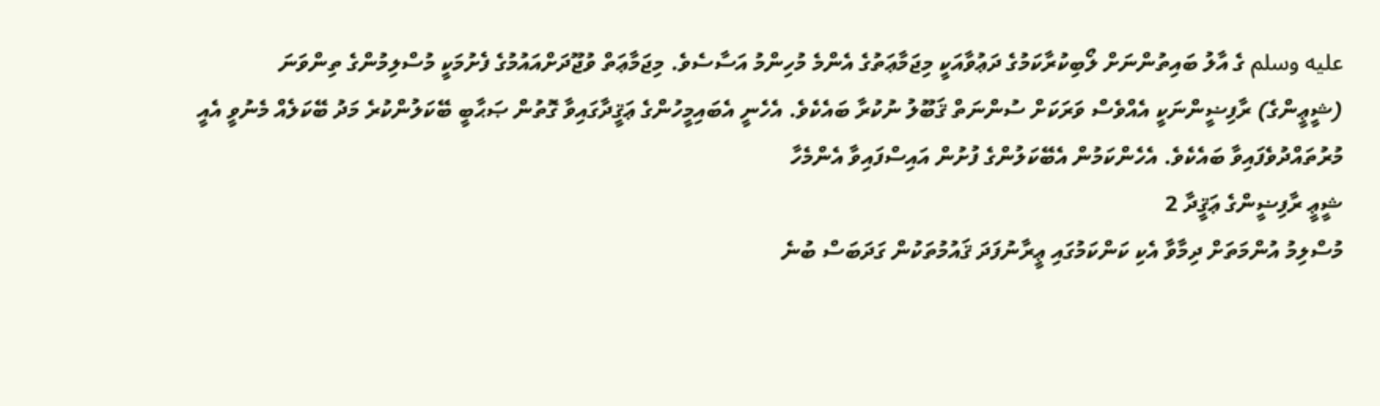عليه وسلم ގެ އާލު ބައިތުންނަށް ލޯބިކުރާކަމުގެ ދަޢުވާއަކީ މިޖަމާޢަތުގެ އެންމެ މުހިންމު އަސާސެވެ. މިޖަމާޢަތް ވުޖޫދަށްއައުމުގެ ފެށުމަކީ މުސްލިމުންގެ ތިންވަނަ
(ޝީޢީންގެ) ރާފިޟީންނަކީ އެއްވެސް ވަރަކަށް ސުންނަތް ޤަބޫލު ނުކުރާ ބައެކެވެ. އެހެނީ އެބައިމީހުންގެ ޢަޤީދާގައިވާ ގޮތުން ޞަޙާބީ ބޭކަލުންކުރެ މަދު ބޭކަލެއް މެނުވީ އެއީ މުރުތައްދުވެފައިވާ ބައެކެވެ. އެހެންކަމުން އެބޭކަލުންގެ ފުށުން އައިސްފައިވާ އެންމެހާ
ޝީޢީ ރާފިޟީންގެ ޢަޤީދާ 2
މުސްލިމު އުންމަތަށް ދިމާވާ އެކި ކަންކަމުގައި ޢީރާނުފަދަ ޤައުމުތަކުން ގަދަބަސް ބުނެ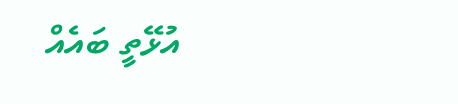އުޅޭތީ ބައެއް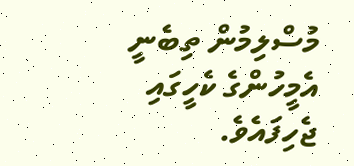މުސްލިމުން ތިބެނީ އެމީހުންގެ ކެހީގައި ޖެހިފައެވެ.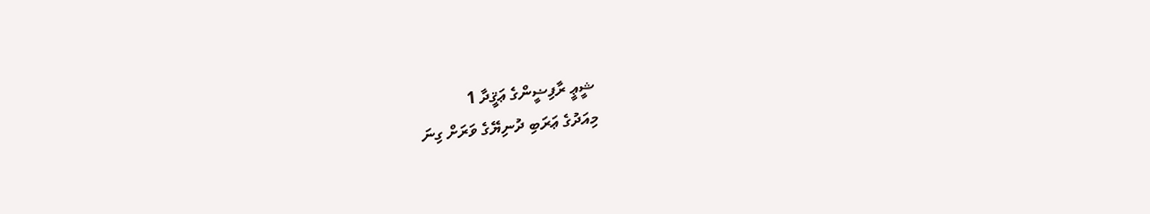ޝީޢީ ރާފިޟީންގެ ޢަޤީދާ 1
މިއަދުގެ ޢަރަބި ދުނިޔޭގެ ވަރަށް ގިނަ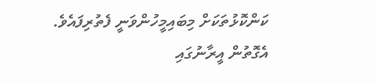ކަންކޮޅުތަކަށް މިބައިމީހުންވަނީ ފެތުރިފައެވެ. އެގޮތުން އީރާނުގައި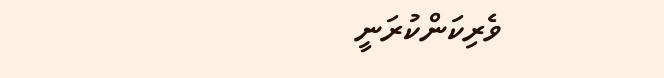ވެރިކަންކުރަނީ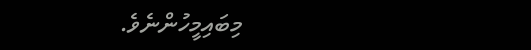މިބައިމީހުންނެވެ.